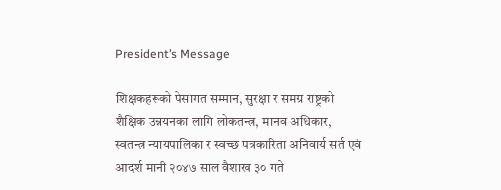President’s Message

शिक्षकहरूको पेसागत सम्मान, सुरक्षा र समग्र राष्ट्रको शैक्षिक उन्नयनका लागि लोकतन्त्र, मानव अधिकार, स्वतन्त्र न्यायपालिका र स्वच्छ पत्रकारिता अनिवार्य सर्त एवं आदर्श मानी २०४७ साल वैशाख ३० गते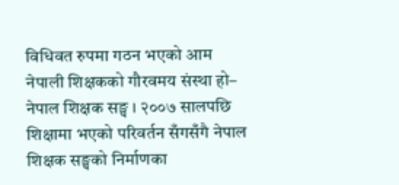विधिवत रुपमा गठन भएको आम नेपाली शिक्षकको गौरवमय संस्था हो– नेपाल शिक्षक सङ्घ । २००७ सालपछि शिक्षामा भएको परिवर्तन सँगसँगै नेपाल शिक्षक सङ्घको निर्माणका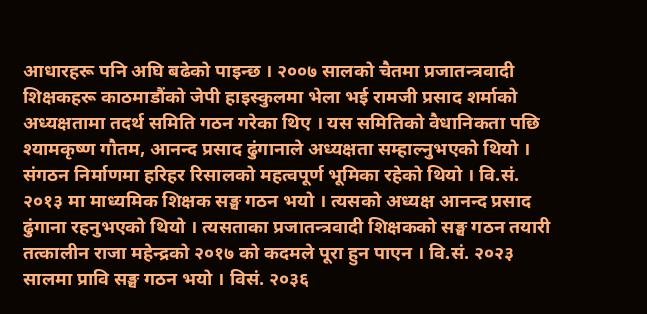आधारहरू पनि अघि बढेको पाइन्छ । २००७ सालको चैतमा प्रजातन्त्रवादी शिक्षकहरू काठमाडौंको जेपी हाइस्कुलमा भेला भई रामजी प्रसाद शर्माको अध्यक्षतामा तदर्थ समिति गठन गरेका थिए । यस समितिको वैधानिकता पछि श्यामकृष्ण गौतम, आनन्द प्रसाद ढुंगानाले अध्यक्षता सम्हाल्नुभएको थियो । संगठन निर्माणमा हरिहर रिसालको महत्वपूर्ण भूमिका रहेको थियो । वि.सं. २०१३ मा माध्यमिक शिक्षक सङ्घ गठन भयो । त्यसको अध्यक्ष आनन्द प्रसाद ढुंगाना रहनुभएको थियो । त्यसताका प्रजातन्त्रवादी शिक्षकको सङ्घ गठन तयारी तत्कालीन राजा महेन्द्रको २०१७ को कदमले पूरा हुन पाएन । वि.सं. २०२३ सालमा प्रावि सङ्घ गठन भयो । विसं. २०३६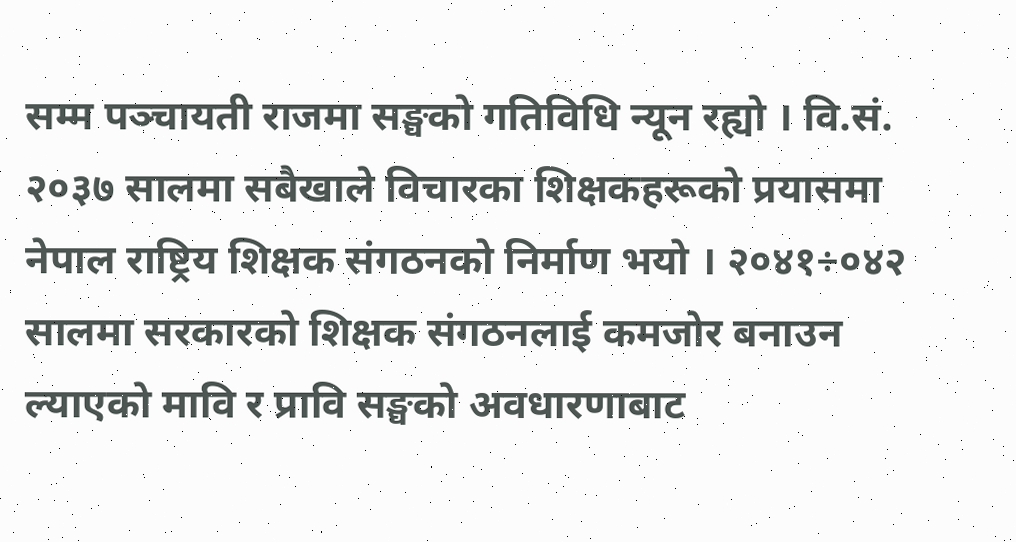सम्म पञ्चायती राजमा सङ्घको गतिविधि न्यून रह्यो । वि.सं. २०३७ सालमा सबैखाले विचारका शिक्षकहरूको प्रयासमा नेपाल राष्ट्रिय शिक्षक संगठनको निर्माण भयो । २०४१÷०४२ सालमा सरकारको शिक्षक संगठनलाई कमजोर बनाउन ल्याएको मावि र प्रावि सङ्घको अवधारणाबाट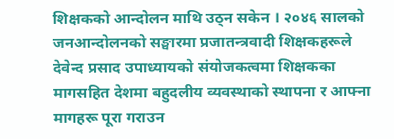शिक्षकको आन्दोलन माथि उठ्न सकेन । २०४६ सालको जनआन्दोलनको सङ्घारमा प्रजातन्त्रवादी शिक्षकहरूले देवेन्द प्रसाद उपाध्यायको संयोजकत्वमा शिक्षकका मागसहित देशमा बहुदलीय व्यवस्थाको स्थापना र आफ्ना मागहरू पूरा गराउन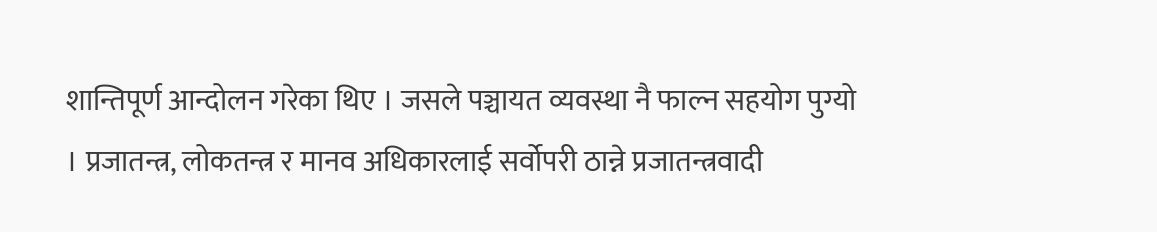शान्तिपूर्ण आन्दोलन गरेका थिए । जसले पञ्चायत व्यवस्था नै फाल्न सहयोग पुग्यो । प्रजातन्त्र, लोकतन्त्र र मानव अधिकारलाई सर्वोपरी ठान्ने प्रजातन्त्रवादी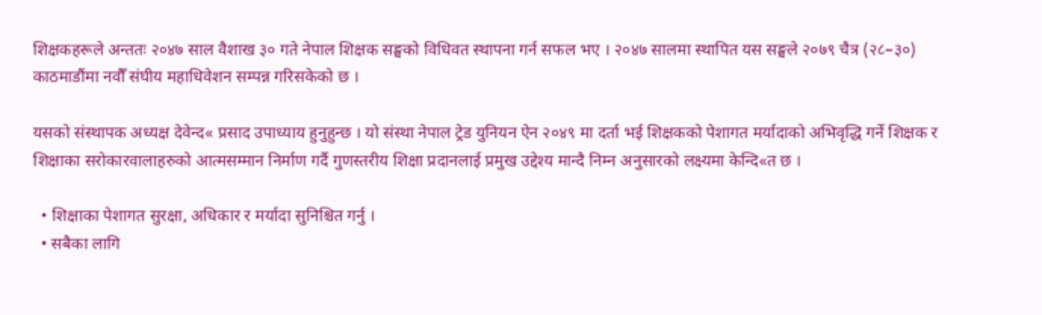शिक्षकहरूले अन्ततः २०४७ साल वैशाख ३० गते नेपाल शिक्षक सङ्घको विधिवत स्थापना गर्न सफल भए । २०४७ सालमा स्थापित यस सङ्घले २०७९ चैत्र (२८–३०) काठमाडौंमा नवौँ संघीय महाधिवेशन सम्पन्न गरिसकेको छ ।

यसको संस्थापक अध्यक्ष देवेन्द« प्रसाद उपाध्याय हुनुहुन्छ । यो संस्था नेपाल ट्रेड युनियन ऐन २०४९ मा दर्ता भई शिक्षकको पेशागत मर्यादाको अभिवृद्धि गर्ने शिक्षक र शिक्षाका सरोकारवालाहरुको आत्मसम्मान निर्माण गर्दै गुणस्तरीय शिक्षा प्रदानलाई प्रमुख उद्देश्य मान्दै निम्न अनुसारको लक्ष्यमा केन्दि«त छ ।

  • शिक्षाका पेशागत सुरक्षा, अधिकार र मर्यादा सुनिश्चित गर्नु ।
  • सबैका लागि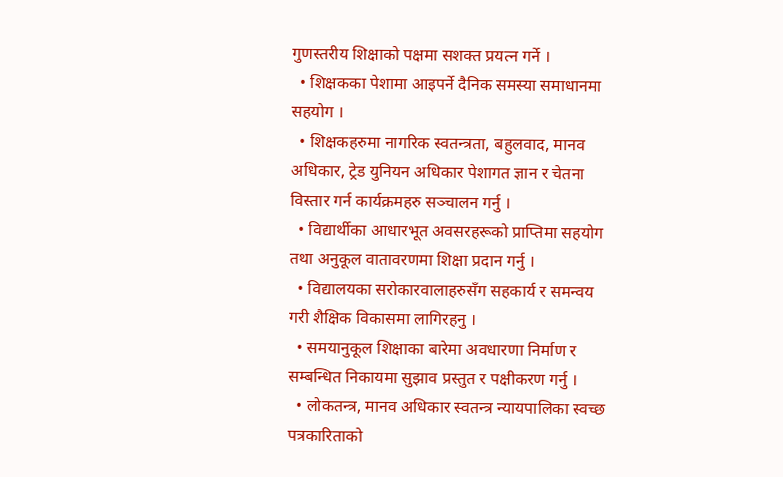गुणस्तरीय शिक्षाको पक्षमा सशक्त प्रयत्न गर्ने ।
  • शिक्षकका पेशामा आइपर्ने दैनिक समस्या समाधानमा सहयोग ।
  • शिक्षकहरुमा नागरिक स्वतन्त्रता, बहुलवाद, मानव अधिकार, ट्रेड युनियन अधिकार पेशागत ज्ञान र चेतना विस्तार गर्न कार्यक्रमहरु सञ्चालन गर्नु ।
  • विद्यार्थीका आधारभूत अवसरहरूको प्राप्तिमा सहयोग तथा अनुकूल वातावरणमा शिक्षा प्रदान गर्नु ।
  • विद्यालयका सरोकारवालाहरुसँग सहकार्य र समन्वय गरी शैक्षिक विकासमा लागिरहनु ।
  • समयानुकूल शिक्षाका बारेमा अवधारणा निर्माण र सम्बन्धित निकायमा सुझाव प्रस्तुत र पक्षीकरण गर्नु ।
  • लोकतन्त्र, मानव अधिकार स्वतन्त्र न्यायपालिका स्वच्छ पत्रकारिताको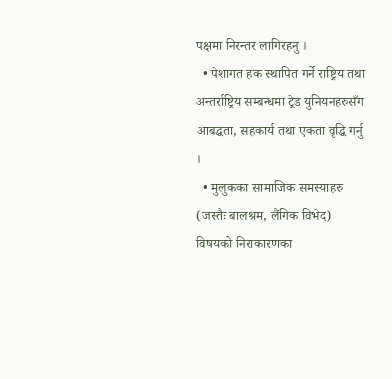पक्षमा निरन्तर लागिरहनु ।
  • पेशागत हक स्थापित गर्ने राष्ट्रिय तथा अन्तर्राष्ट्रिय सम्बन्धमा ट्रेड युनियनहरुसँग आबद्धता, सहकार्य तथा एकता वृद्धि गर्नु ।
  • मुलुकका सामाजिक समस्याहरु (जस्तैः बालश्रम, लैंगिक विभेद) विषयको निराकारणका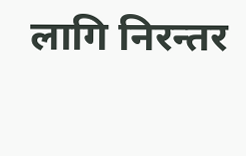लागि निरन्तर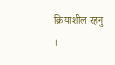क्रियाशील रहनु ।